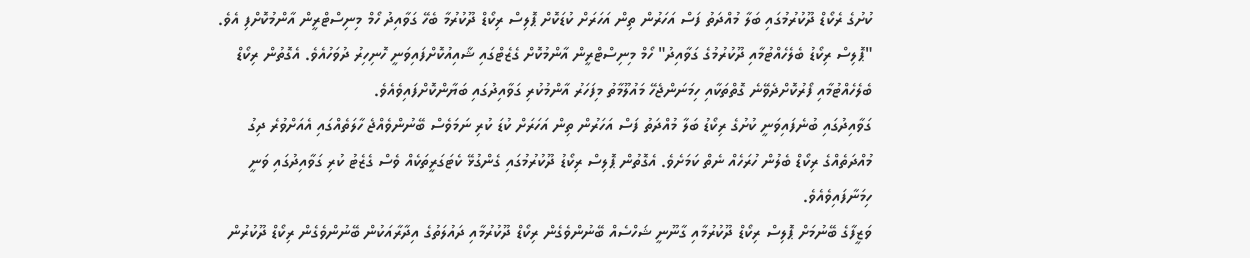ކުށުގެ ރެކޯޑް ދޫކުރުމުގައި ބަލާ މުއްދަތު ފަސް އަހަރުން ތިން އަހަރަށް ކުޑަކޮށް ޕޮލިސް ރިކޯޑް ދޫކުރުމާ ބެހޭ ގަވާއިދު ހޯމް މިނިސްޓްރީން އާންމުކޮށްފި އެވެ.
"ޕޮލިސް ރިކޯޑު ބެލެހެއްޓުމާއި ދޫކުރުމުގެ ގަވާއިދު" ހޯމް މިނިސްޓްރީން އާންމުކޮށް ގެޒެޓްގައި ޝާއިއުކޮށްފައިވަނީ ހޮނިހިރު ދުވަހުއެވެ. އެގޮތުން ރިކޯޑް ބެލެހެއްޓުމާއި ފޯރުކޮށްދެވޭނެ ގޮތްތަކާއި ހިމަނަންޖެހޭ މައުލޫމާތު މިފަހަރު އާންމުކުރި ގަވާއިދުގައި ބަޔާންކޮށްފައިވެއެވެ.
ގަވާއިދުގައި ބުނެފައިވަނީ ކުށުގެ ރިކޯޑު ބަލާ މުއްދަތު ފަސް އަހަރުން ތިން އަހަރަށް ކުޑަ ކުރި ނަމަވެސް ބޭނުންވެއްޖެ ހާލަތެއްގައި އެއަށްވުރެ ދިގު މުއްދަތެއްގެ ރިކޯޑް ބެލުން ހުރަހެއް ނެތް ކަމަށެވެ. އެގޮތުން ޕޮލިސް ރިކޯޑު ދޫކުރުމުގައި ގެންގުޅޭ ކެޓަގަރީތަކެއް ވެސް ގެޒެޓު ކުރި ގަވާއިދުގައި ވަނީ ހިމަނާފައިވެއެވެ.
ވަޒީފާގެ ބޭނުމަށް ޕޮލިސް ރިކޯޑް ދޫކުރުމާއި ގާނޫނީ ޝަހްސެއް ބޭނުންވެގެން ރިކޯޑް ދޫކުރުމާއި ދައުލަތުގެ އިދާރާއަކުން ބޭނުންވެގެން ރިކޯޑް ދޫކުރުން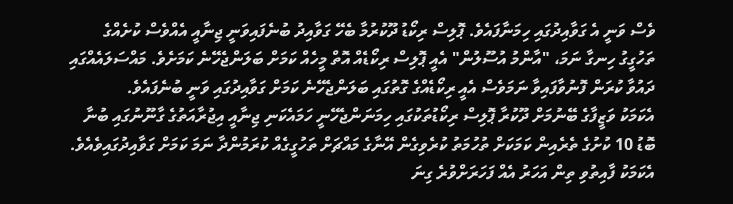ވެސް ވަނީ އެ ގަވާއިދުގައި ހިމަނާފައެވެ. ޕޮލިސް ރިކޯޑު ދޫކުރުމާ ބެހޭ ގަވާއިދު ބުނެފައިވަނީ ޖިނާއީ އެއްވެސް ކުށެއްގެ ތަހުގީގު ހިނގާ ނަމަ، "އާންމު އުސޫލުން" އެއީ ޕޮލިސް ރިކޯޑެއް އޮތް މީހެއް ކަމަށް ބަލަންޖެހޭނެ ކަމަށެވެ. މައްސަލައެއްގައި ދައުވާ ކުރަން ފޮނުވާފައިވާ ނަމަވެސް އެއީ ރިކޯޑެއްގެ ގޮތުގައި ބަލަންޖެހޭނެ ކަމަށް ގަވާއިދުގައި ވަނީ ބުނެފައެވެ.
އެކަމަކު ވަޒީފާގެ ބޭނުމަށް ދޫކުރާ ޕޮލިސް ރިކޯޑުތަކުގައި ހިމަނަންޖެހޭނީ ހަމައެކަނި ޖިނާއީ އިޖުރާއަތުގެ ގާނޫނުގައި ބުނާ ބޮޑު 10 ކުށުގެ ތެރެއިން ކަމަކަށް ތުހުމަތު ކުރެވިގެން އޭނާގެ މައްޗަށް ތަހުގީގެއް ކުރަމުންދާ ނަމަ ކަމަށް ގަވާއިދުގައިވެއެވެ. އެކަމަކު ފާއިތުވި ތިން އަހަރު އެއް ފަހަރަށްވުރެ ގިނަ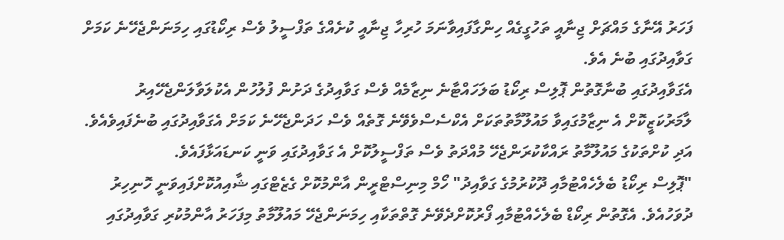ފަހަރު އޭނާގެ މައްޗަށް ޖިނާއީ ތަހުގީގެއް ހިންގާފައިވާނަމަ ހުރިހާ ޖިނާއީ ކުށެއްގެ ތަފްސީލު ވެސް ރިކޯޑުގައި ހިމަނަންޖެހޭނެ ކަމަށް ގަވާއިދުގައި ބުނެ އެވެ.
އެގަވާއިދުގައި ބުނާގޮތުން ޕޮލިސް ރިކޯޑު ބަލަހައްޓާނެ ނިޒާމެއް ވެސް ގަވާއިދުގެ ދަށުން ފުލުހުން އެކުލަވާލަންޖެހޭއިރު ލާމަރުކަޒީކޮށް އެ ނިޒާމުގައިވާ މައުލޫމާތުތަކަށް އެކްސެސްވެވޭނެ ގޮތެއް ވެސް ހަދަންޖެހޭނެ ކަމަށް އެގަވާއިދުގައި ބުނެފައިވެއެވެ. އަދި ކުށްތަކުގެ މައުލޫމާތު ރައްކާކުރަންޖެހޭ މުއްދަތު ވެސް ތަފްސީލުކޮށް އެ ގަވާއިދުގައި ވަނީ ކަނޑައަޅާފައެވެ.
"ޕޮލިސް ރިކޯޑު ބެލެހެއްޓުމާއި ދޫކުރުމުގެ ގަވާއިދު" ހޯމް މިނިސްޓްރީން އާންމުކޮށް ގެޒެޓްގައި ޝާއިއުކޮށްފައިވަނީ ހޮނިހިރު ދުވަހުއެވެ. އެގޮތުން ރިކޯޑް ބެލެހެއްޓުމާއި ފޯރުކޮށްދެވޭނެ ގޮތްތަކާއި ހިމަނަންޖެހޭ މައުލޫމާތު މިފަހަރު އާންމުކުރި ގަވާއިދުގައި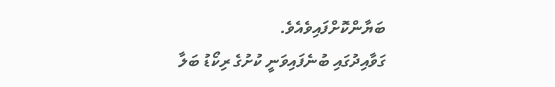ބަޔާންކޮށްފައިވެއެވެ.
ގަވާއިދުގައި ބުނެފައިވަނީ ކުށުގެ ރިކޯޑު ބަލާ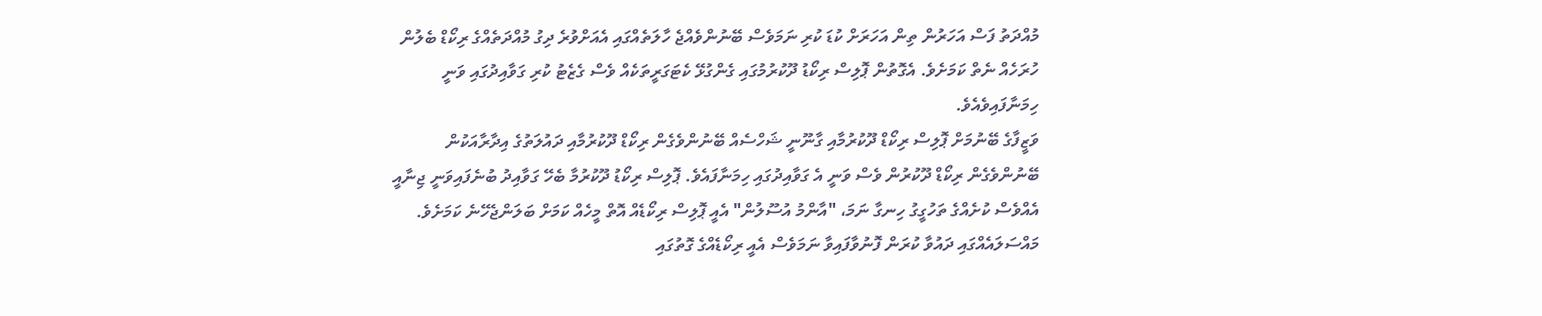މުއްދަތު ފަސް އަހަރުން ތިން އަހަރަށް ކުޑަ ކުރި ނަމަވެސް ބޭނުންވެއްޖެ ހާލަތެއްގައި އެއަށްވުރެ ދިގު މުއްދަތެއްގެ ރިކޯޑް ބެލުން ހުރަހެއް ނެތް ކަމަށެވެ. އެގޮތުން ޕޮލިސް ރިކޯޑު ދޫކުރުމުގައި ގެންގުޅޭ ކެޓަގަރީތަކެއް ވެސް ގެޒެޓު ކުރި ގަވާއިދުގައި ވަނީ ހިމަނާފައިވެއެވެ.
ވަޒީފާގެ ބޭނުމަށް ޕޮލިސް ރިކޯޑް ދޫކުރުމާއި ގާނޫނީ ޝަހްސެއް ބޭނުންވެގެން ރިކޯޑް ދޫކުރުމާއި ދައުލަތުގެ އިދާރާއަކުން ބޭނުންވެގެން ރިކޯޑް ދޫކުރުން ވެސް ވަނީ އެ ގަވާއިދުގައި ހިމަނާފައެވެ. ޕޮލިސް ރިކޯޑު ދޫކުރުމާ ބެހޭ ގަވާއިދު ބުނެފައިވަނީ ޖިނާއީ އެއްވެސް ކުށެއްގެ ތަހުގީގު ހިނގާ ނަމަ، "އާންމު އުސޫލުން" އެއީ ޕޮލިސް ރިކޯޑެއް އޮތް މީހެއް ކަމަށް ބަލަންޖެހޭނެ ކަމަށެވެ. މައްސަލައެއްގައި ދައުވާ ކުރަން ފޮނުވާފައިވާ ނަމަވެސް އެއީ ރިކޯޑެއްގެ ގޮތުގައި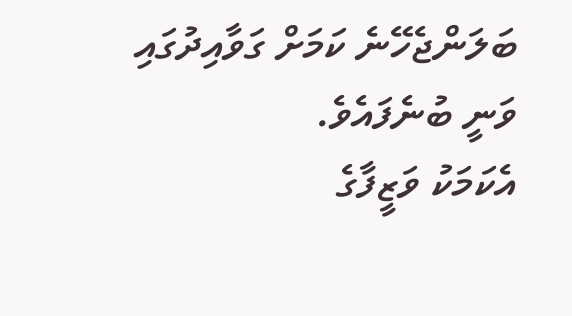ބަލަންޖެހޭނެ ކަމަށް ގަވާއިދުގައި ވަނީ ބުނެފައެވެ.
އެކަމަކު ވަޒީފާގެ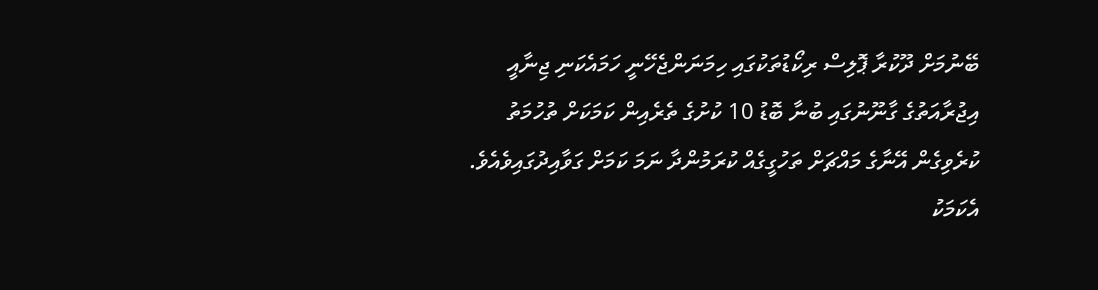ބޭނުމަށް ދޫކުރާ ޕޮލިސް ރިކޯޑުތަކުގައި ހިމަނަންޖެހޭނީ ހަމައެކަނި ޖިނާއީ އިޖުރާއަތުގެ ގާނޫނުގައި ބުނާ ބޮޑު 10 ކުށުގެ ތެރެއިން ކަމަކަށް ތުހުމަތު ކުރެވިގެން އޭނާގެ މައްޗަށް ތަހުގީގެއް ކުރަމުންދާ ނަމަ ކަމަށް ގަވާއިދުގައިވެއެވެ. އެކަމަކު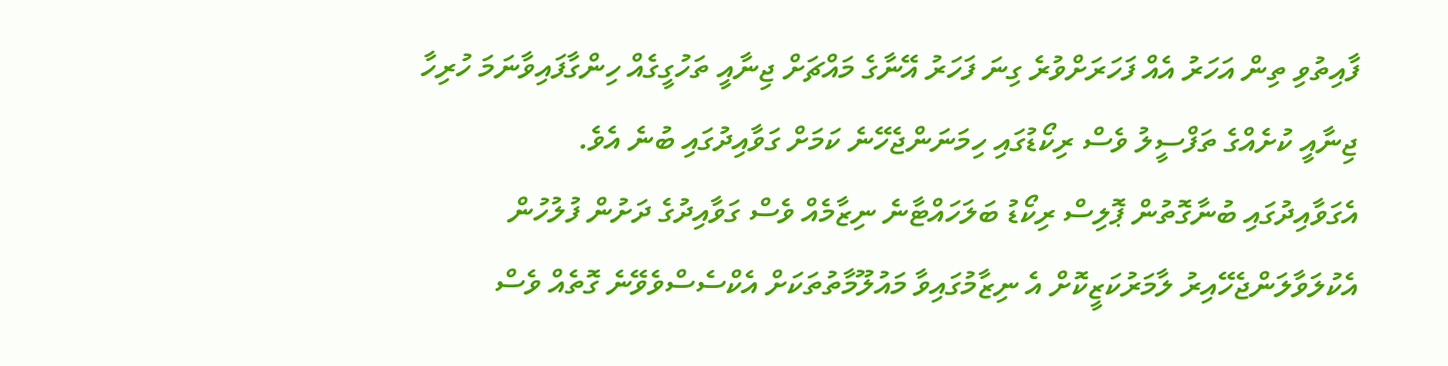ފާއިތުވި ތިން އަހަރު އެއް ފަހަރަށްވުރެ ގިނަ ފަހަރު އޭނާގެ މައްޗަށް ޖިނާއީ ތަހުގީގެއް ހިންގާފައިވާނަމަ ހުރިހާ ޖިނާއީ ކުށެއްގެ ތަފްސީލު ވެސް ރިކޯޑުގައި ހިމަނަންޖެހޭނެ ކަމަށް ގަވާއިދުގައި ބުނެ އެވެ.
އެގަވާއިދުގައި ބުނާގޮތުން ޕޮލިސް ރިކޯޑު ބަލަހައްޓާނެ ނިޒާމެއް ވެސް ގަވާއިދުގެ ދަށުން ފުލުހުން އެކުލަވާލަންޖެހޭއިރު ލާމަރުކަޒީކޮށް އެ ނިޒާމުގައިވާ މައުލޫމާތުތަކަށް އެކްސެސްވެވޭނެ ގޮތެއް ވެސް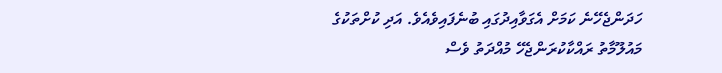ހަދަންޖެހޭނެ ކަމަށް އެގަވާއިދުގައި ބުނެފައިވެއެވެ. އަދި ކުށްތަކުގެ މައުލޫމާތު ރައްކާކުރަންޖެހޭ މުއްދަތު ވެސް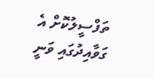ތަފްސީލުކޮށް އެ ގަވާއިދުގައި ވަނީ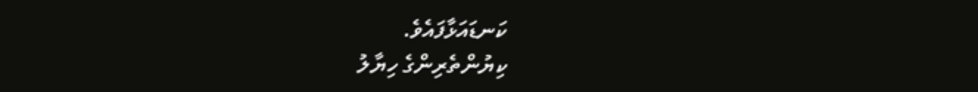ކަނޑައަޅާފައެވެ.
ކިޔުންތެރިންގެ ހިޔާލު